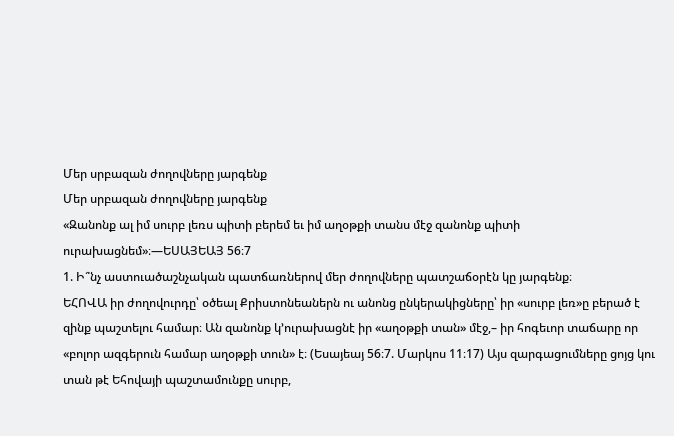Մեր սրբազան ժողովները յարգենք
Մեր սրբազան ժողովները յարգենք
«Զանոնք ալ իմ սուրբ լեռս պիտի բերեմ եւ իմ աղօթքի տանս մէջ զանոնք պիտի ուրախացնեմ»։—ԵՍԱՅԵԱՅ 56։7
1. Ի՞նչ աստուածաշնչական պատճառներով մեր ժողովները պատշաճօրէն կը յարգենք։
ԵՀՈՎԱ իր ժողովուրդը՝ օծեալ Քրիստոնեաներն ու անոնց ընկերակիցները՝ իր «սուրբ լեռ»ը բերած է զինք պաշտելու համար։ Ան զանոնք կ’ուրախացնէ իր «աղօթքի տան» մէջ,– իր հոգեւոր տաճարը որ «բոլոր ազգերուն համար աղօթքի տուն» է։ (Եսայեայ 56։7. Մարկոս 11։17) Այս զարգացումները ցոյց կու տան թէ Եհովայի պաշտամունքը սուրբ,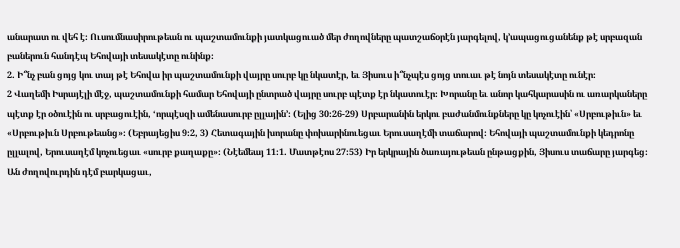անարատ ու վեհ է։ Ուսումնասիրութեան ու պաշտամունքի յատկացուած մեր ժողովները պատշաճօրէն յարգելով, կ’ապացուցանենք թէ սրբազան բաներուն հանդէպ Եհովայի տեսակէտը ունինք։
2. Ի՞նչ բան ցոյց կու տայ թէ Եհովա իր պաշտամունքի վայրը սուրբ կը նկատէր, եւ Յիսուս ի՞նչպէս ցոյց տուաւ թէ նոյն տեսակէտը ունէր։
2 Վաղեմի Իսրայէլի մէջ, պաշտամունքի համար Եհովայի ընտրած վայրը սուրբ պէտք էր նկատուէր։ Խորանը եւ անոր կահկարասին ու առարկաները պէտք էր օծուէին ու սրբացուէին, ‘որպէսզի ամենասուրբ ըլլային’։ (Ելից 30։26-29) Սրբարանին երկու բաժանմունքները կը կոչուէին՝ «Սրբութիւն» եւ «Սրբութիւն Սրբութեանց»։ (Եբրայեցիս 9։2, 3) Հետագային խորանը փոխարինուեցաւ Երուսաղէմի տաճարով։ Եհովայի պաշտամունքի կեդրոնը ըլլալով, Երուսաղէմ կոչուեցաւ «սուրբ քաղաքը»։ (Նէեմեայ 11։1. Մատթէոս 27։53) Իր երկրային ծառայութեան ընթացքին, Յիսուս տաճարը յարգեց։ Ան ժողովուրդին դէմ բարկացաւ,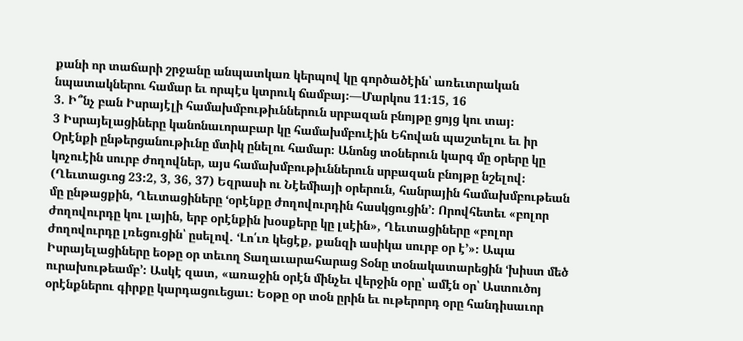քանի որ տաճարի շրջանը անպատկառ կերպով կը գործածէին՝ առեւտրական նպատակներու համար եւ որպէս կտրուկ ճամբայ։—Մարկոս 11։15, 16
3. Ի՞նչ բան Իսրայէլի համախմբութիւններուն սրբազան բնոյթը ցոյց կու տայ։
3 Իսրայելացիները կանոնաւորաբար կը համախմբուէին Եհովան պաշտելու եւ իր Օրէնքի ընթերցանութիւնը մտիկ ընելու համար։ Անոնց տօներուն կարգ մը օրերը կը կոչուէին սուրբ ժողովներ, այս համախմբութիւններուն սրբազան բնոյթը նշելով։ (Ղեւտացւոց 23։2, 3, 36, 37) Եզրասի ու Նէեմիայի օրերուն, հանրային համախմբութեան մը ընթացքին, Ղեւտացիները ‘օրէնքը ժողովուրդին հասկցուցին’։ Որովհետեւ «բոլոր ժողովուրդը կու լային, երբ օրէնքին խօսքերը կը լսէին», Ղեւտացիները «բոլոր ժողովուրդը լռեցուցին՝ ըսելով. ‘Լո՛ւռ կեցէք, քանզի ասիկա սուրբ օր է’»։ Ապա Իսրայելացիները եօթը օր տեւող Տաղաւարահարաց Տօնը տօնակատարեցին ‘խիստ մեծ ուրախութեամբ’։ Ասկէ զատ, «առաջին օրէն մինչեւ վերջին օրը՝ ամէն օր՝ Աստուծոյ օրէնքներու գիրքը կարդացուեցաւ։ Եօթը օր տօն ըրին եւ ութերորդ օրը հանդիսաւոր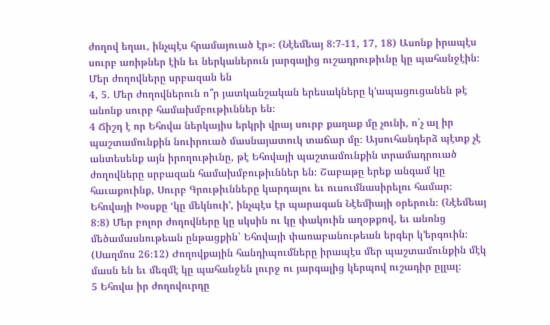ժողով եղաւ, ինչպէս հրամայուած էր»։ (Նէեմեայ 8։7-11, 17, 18) Ասոնք իրապէս սուրբ առիթներ էին եւ ներկաներուն յարգալից ուշադրութիւնը կը պահանջէին։
Մեր ժողովները սրբազան են
4, 5. Մեր ժողովներուն ո՞ր յատկանշական երեսակները կ’ապացուցանեն թէ անոնք սուրբ համախմբութիւններ են։
4 Ճիշդ է որ Եհովա ներկայիս երկրի վրայ սուրբ քաղաք մը չունի, ո՛չ ալ իր պաշտամունքին նուիրուած մասնայատուկ տաճար մը։ Այսուհանդերձ պէտք չէ անտեսենք այն իրողութիւնը, թէ Եհովայի պաշտամունքին տրամադրուած ժողովները սրբազան համախմբութիւններ են։ Շաբաթը երեք անգամ կը հաւաքուինք, Սուրբ Գրութիւնները կարդալու եւ ուսումնասիրելու համար։ Եհովայի Խօսքը ‘կը մեկնուի’, ինչպէս էր պարագան Նէեմիայի օրերուն։ (Նէեմեայ 8։8) Մեր բոլոր ժողովները կը սկսին ու կը փակուին աղօթքով, եւ անոնց մեծամասնութեան ընթացքին՝ Եհովայի փառաբանութեան երգեր կ’երգուին։ (Սաղմոս 26։12) Ժողովքային հանդիպումները իրապէս մեր պաշտամունքին մէկ մասն են եւ մեզմէ կը պահանջեն լուրջ ու յարգալից կերպով ուշադիր ըլլալ։
5 Եհովա իր ժողովուրդը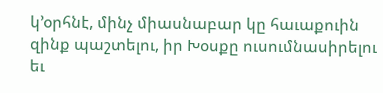կ’օրհնէ, մինչ միասնաբար կը հաւաքուին զինք պաշտելու, իր Խօսքը ուսումնասիրելու եւ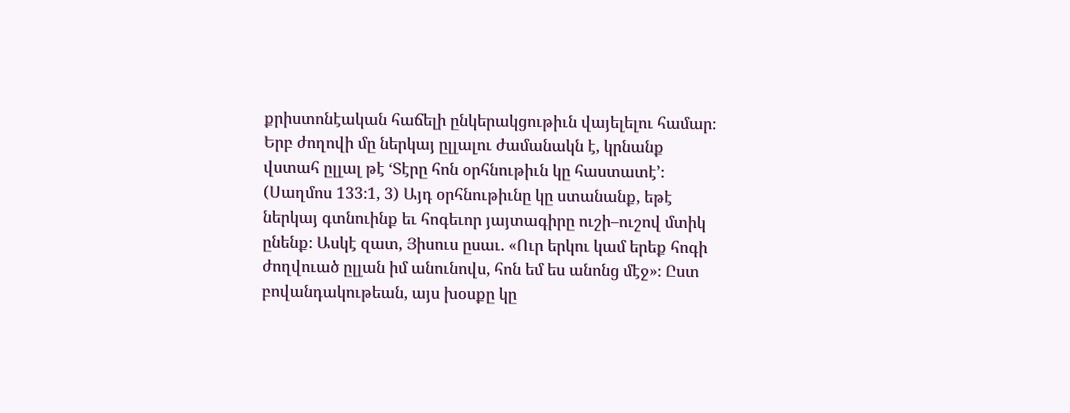քրիստոնէական հաճելի ընկերակցութիւն վայելելու համար։ Երբ ժողովի մը ներկայ ըլլալու ժամանակն է, կրնանք վստահ ըլլալ թէ ‘Տէրը հոն օրհնութիւն կը հաստատէ’։ (Սաղմոս 133։1, 3) Այդ օրհնութիւնը կը ստանանք, եթէ ներկայ գտնուինք եւ հոգեւոր յայտագիրը ուշի–ուշով մտիկ ընենք։ Ասկէ զատ, Յիսուս ըսաւ. «Ուր երկու կամ երեք հոգի ժողվուած ըլլան իմ անունովս, հոն եմ ես անոնց մէջ»։ Ըստ բովանդակութեան, այս խօսքը կը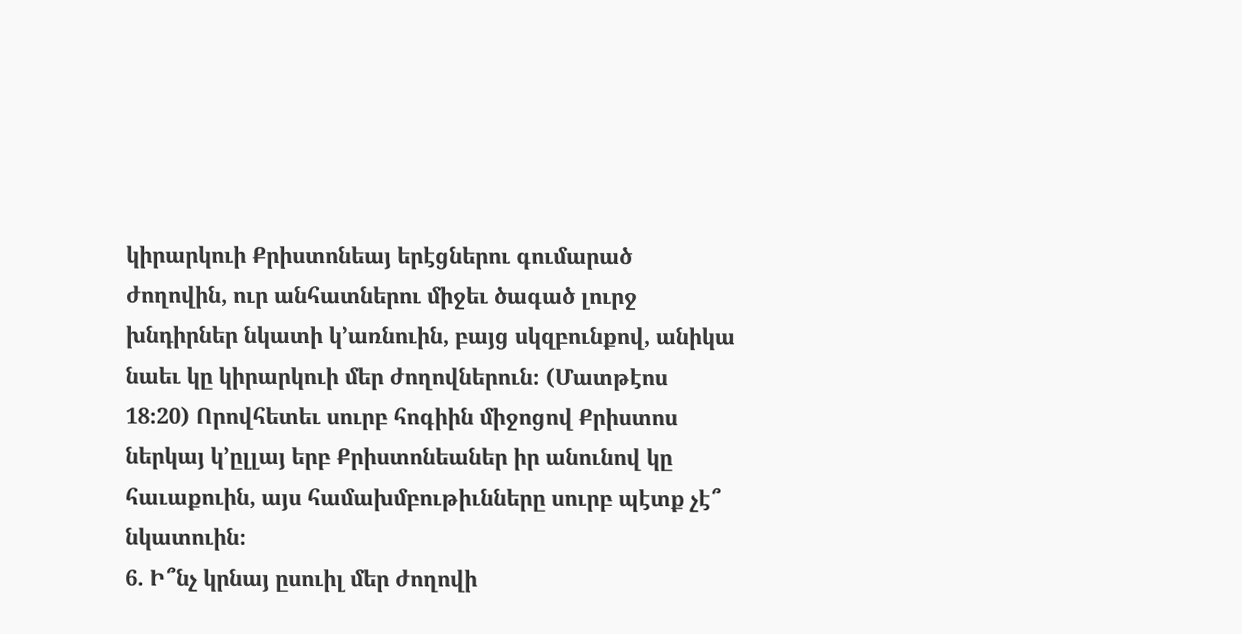կիրարկուի Քրիստոնեայ երէցներու գումարած ժողովին, ուր անհատներու միջեւ ծագած լուրջ խնդիրներ նկատի կ’առնուին, բայց սկզբունքով, անիկա նաեւ կը կիրարկուի մեր ժողովներուն։ (Մատթէոս 18։20) Որովհետեւ սուրբ հոգիին միջոցով Քրիստոս ներկայ կ’ըլլայ երբ Քրիստոնեաներ իր անունով կը հաւաքուին, այս համախմբութիւնները սուրբ պէտք չէ՞ նկատուին։
6. Ի՞նչ կրնայ ըսուիլ մեր ժողովի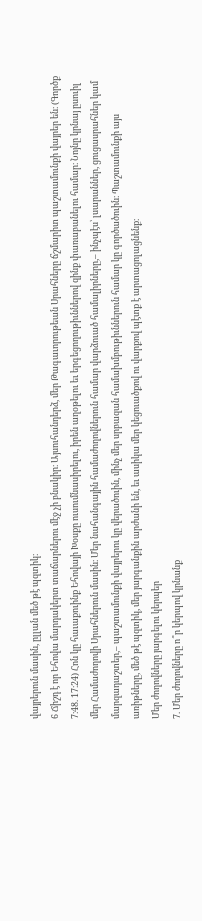վայրերուն մասին, ըլլան մեծ թէ պզտիկ։
6 Ճիշդ է որ Եհովա մարդակերտ տաճարներու մէջ չի բնակիր։ Այսուհանդերձ, մեր Թագաւորութեան Սրահները ճշմարիտ պաշտամունքի վայրեր են։ (Գործք 7։48. 17։24) Հոն կը հաւաքուինք Եհովայի Խօսքը ուսումնասիրելու, իրեն աղօթելու եւ երգեցողութիւններով զինք փառաբանելու համար։ Նոյնը կրնայ ըսուիլ մեր Համաժողովի Սրահներուն մասին։ Մեր նահանգային համաժողովներուն համար վարձուած համալիրները,– ինչպէս՝ լսարաններ, ցուցասրահներ կամ մարզադաշտեր,– պաշտամունքի վայրերու կը վերածուին, մինչ մեր սրբազան համախմբութիւններուն համար կը գործածուին։ Պաշտամունքի այս առիթները, մեծ թէ պզտիկ, մեր յարգանքին արժանի են, եւ ասիկա մեր կեցուածքով ու վարքով պէտք է արտացոլացնենք։
Մեր ժողովները յարգելու կերպեր
7. Մեր ժողովները ո՞ր կերպով կրնանք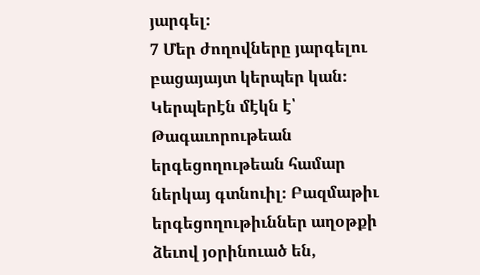յարգել։
7 Մեր ժողովները յարգելու բացայայտ կերպեր կան։ Կերպերէն մէկն է՝ Թագաւորութեան երգեցողութեան համար ներկայ գտնուիլ։ Բազմաթիւ երգեցողութիւններ աղօթքի ձեւով յօրինուած են,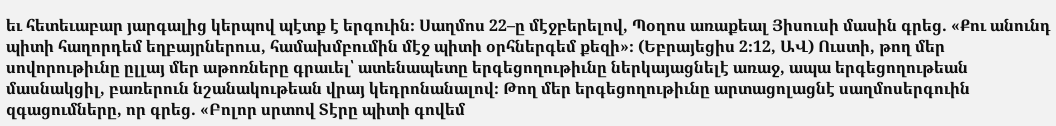եւ հետեւաբար յարգալից կերպով պէտք է երգուին։ Սաղմոս 22–ը մէջբերելով, Պօղոս առաքեալ Յիսուսի մասին գրեց. «Քու անունդ պիտի հաղորդեմ եղբայրներուս, համախմբումին մէջ պիտի օրհներգեմ քեզի»։ (Եբրայեցիս 2։12, ԱՎ) Ուստի, թող մեր սովորութիւնը ըլլայ մեր աթոռները գրաւել՝ ատենապետը երգեցողութիւնը ներկայացնելէ առաջ, ապա երգեցողութեան մասնակցիլ, բառերուն նշանակութեան վրայ կեդրոնանալով։ Թող մեր երգեցողութիւնը արտացոլացնէ սաղմոսերգուին զգացումները, որ գրեց. «Բոլոր սրտով Տէրը պիտի գովեմ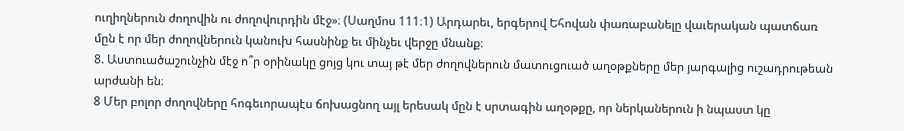ուղիղներուն ժողովին ու ժողովուրդին մէջ»։ (Սաղմոս 111։1) Արդարեւ, երգերով Եհովան փառաբանելը վաւերական պատճառ մըն է որ մեր ժողովներուն կանուխ հասնինք եւ մինչեւ վերջը մնանք։
8. Աստուածաշունչին մէջ ո՞ր օրինակը ցոյց կու տայ թէ մեր ժողովներուն մատուցուած աղօթքները մեր յարգալից ուշադրութեան արժանի են։
8 Մեր բոլոր ժողովները հոգեւորապէս ճոխացնող այլ երեսակ մըն է սրտագին աղօթքը, որ ներկաներուն ի նպաստ կը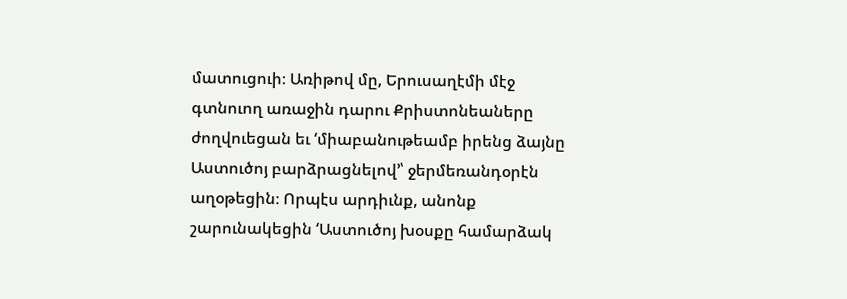մատուցուի։ Առիթով մը, Երուսաղէմի մէջ գտնուող առաջին դարու Քրիստոնեաները ժողվուեցան եւ ‘միաբանութեամբ իրենց ձայնը Աստուծոյ բարձրացնելով’՝ ջերմեռանդօրէն աղօթեցին։ Որպէս արդիւնք, անոնք շարունակեցին ‘Աստուծոյ խօսքը համարձակ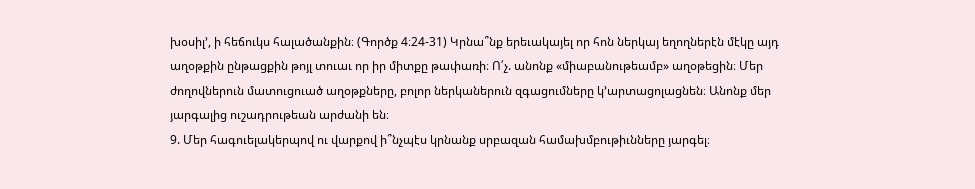խօսիլ’, ի հեճուկս հալածանքին։ (Գործք 4։24-31) Կրնա՞նք երեւակայել որ հոն ներկայ եղողներէն մէկը այդ աղօթքին ընթացքին թոյլ տուաւ որ իր միտքը թափառի։ Ո՛չ. անոնք «միաբանութեամբ» աղօթեցին։ Մեր ժողովներուն մատուցուած աղօթքները, բոլոր ներկաներուն զգացումները կ’արտացոլացնեն։ Անոնք մեր յարգալից ուշադրութեան արժանի են։
9. Մեր հագուելակերպով ու վարքով ի՞նչպէս կրնանք սրբազան համախմբութիւնները յարգել։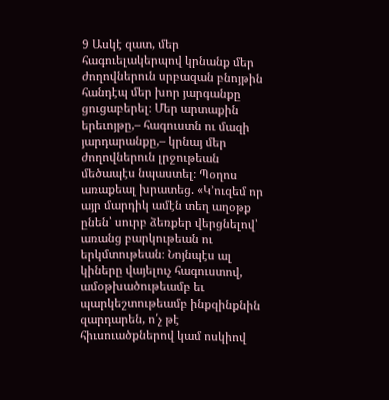9 Ասկէ զատ, մեր հագուելակերպով կրնանք մեր ժողովներուն սրբազան բնոյթին հանդէպ մեր խոր յարգանքը ցուցաբերել։ Մեր արտաքին երեւոյթը,– հագուստն ու մազի յարդարանքը,– կրնայ մեր ժողովներուն լրջութեան մեծապէս նպաստել։ Պօղոս առաքեալ խրատեց. «Կ’ուզեմ որ այր մարդիկ ամէն տեղ աղօթք ընեն՝ սուրբ ձեռքեր վերցնելով՝ առանց բարկութեան ու երկմտութեան։ Նոյնպէս ալ կիները վայելուչ հագուստով, ամօթխածութեամբ եւ պարկեշտութեամբ ինքզինքնին զարդարեն, ո՛չ թէ հիւսուածքներով կամ ոսկիով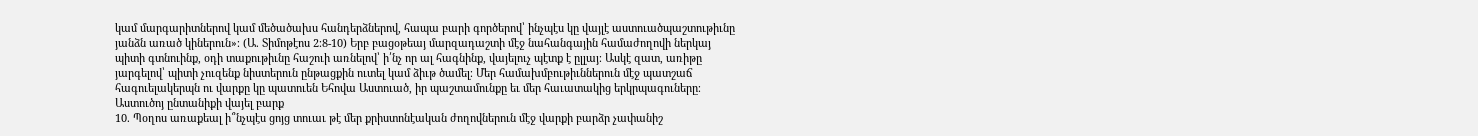կամ մարգարիտներով կամ մեծածախս հանդերձներով, հապա բարի գործերով՝ ինչպէս կը վայլէ աստուածպաշտութիւնը յանձն առած կիներուն»։ (Ա. Տիմոթէոս 2։8-10) Երբ բացօթեայ մարզադաշտի մէջ նահանգային համաժողովի ներկայ պիտի գտնուինք, օդի տաքութիւնը հաշուի առնելով՝ ի՛նչ որ ալ հագնինք, վայելուչ պէտք է ըլլայ։ Ասկէ զատ, առիթը յարգելով՝ պիտի չուզենք նիստերուն ընթացքին ուտել կամ ձիւթ ծամել։ Մեր համախմբութիւններուն մէջ պատշաճ հագուելակերպն ու վարքը կը պատուեն Եհովա Աստուած, իր պաշտամունքը եւ մեր հաւատակից երկրպագուները։
Աստուծոյ ընտանիքի վայել բարք
10. Պօղոս առաքեալ ի՞նչպէս ցոյց տուաւ թէ մեր քրիստոնէական ժողովներուն մէջ վարքի բարձր չափանիշ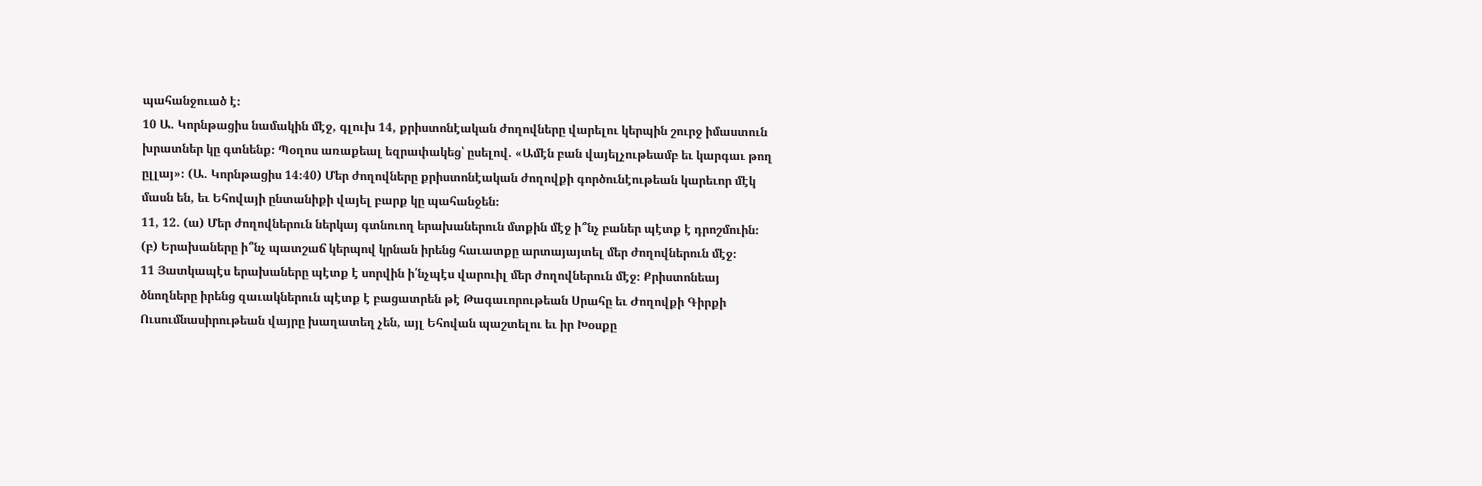պահանջուած է։
10 Ա. Կորնթացիս նամակին մէջ, գլուխ 14, քրիստոնէական ժողովները վարելու կերպին շուրջ իմաստուն խրատներ կը գտնենք։ Պօղոս առաքեալ եզրափակեց՝ ըսելով. «Ամէն բան վայելչութեամբ եւ կարգաւ թող ըլլայ»։ (Ա. Կորնթացիս 14։40) Մեր ժողովները քրիստոնէական ժողովքի գործունէութեան կարեւոր մէկ մասն են, եւ Եհովայի ընտանիքի վայել բարք կը պահանջեն։
11, 12. (ա) Մեր ժողովներուն ներկայ գտնուող երախաներուն մտքին մէջ ի՞նչ բաներ պէտք է դրոշմուին։ (բ) Երախաները ի՞նչ պատշաճ կերպով կրնան իրենց հաւատքը արտայայտել մեր ժողովներուն մէջ։
11 Յատկապէս երախաները պէտք է սորվին ի՛նչպէս վարուիլ մեր ժողովներուն մէջ։ Քրիստոնեայ ծնողները իրենց զաւակներուն պէտք է բացատրեն թէ Թագաւորութեան Սրահը եւ Ժողովքի Գիրքի Ուսումնասիրութեան վայրը խաղատեղ չեն, այլ Եհովան պաշտելու եւ իր Խօսքը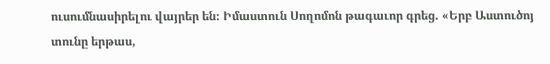ուսումնասիրելու վայրեր են։ Իմաստուն Սողոմոն թագաւոր գրեց. «Երբ Աստուծոյ տունը երթաս,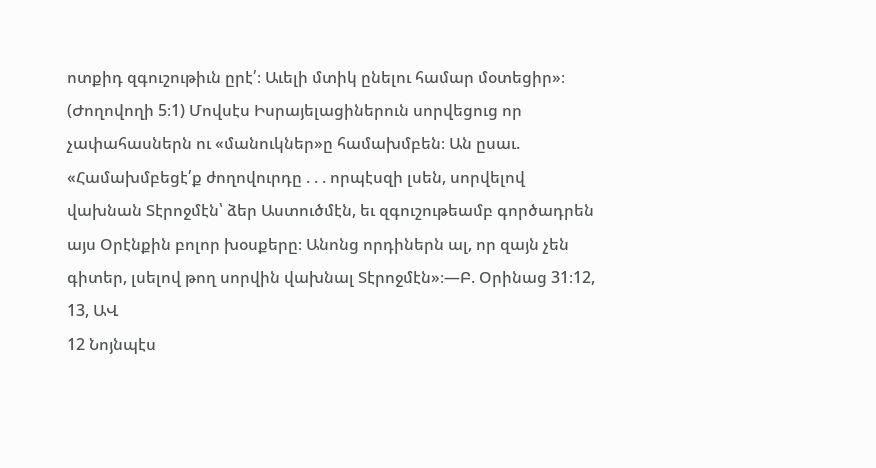ոտքիդ զգուշութիւն ըրէ՛։ Աւելի մտիկ ընելու համար մօտեցիր»։ (Ժողովողի 5։1) Մովսէս Իսրայելացիներուն սորվեցուց որ չափահասներն ու «մանուկներ»ը համախմբեն։ Ան ըսաւ. «Համախմբեցէ՛ք ժողովուրդը . . . որպէսզի լսեն, սորվելով վախնան Տէրոջմէն՝ ձեր Աստուծմէն, եւ զգուշութեամբ գործադրեն այս Օրէնքին բոլոր խօսքերը։ Անոնց որդիներն ալ, որ զայն չեն գիտեր, լսելով թող սորվին վախնալ Տէրոջմէն»։—Բ. Օրինաց 31։12, 13, ԱՎ
12 Նոյնպէս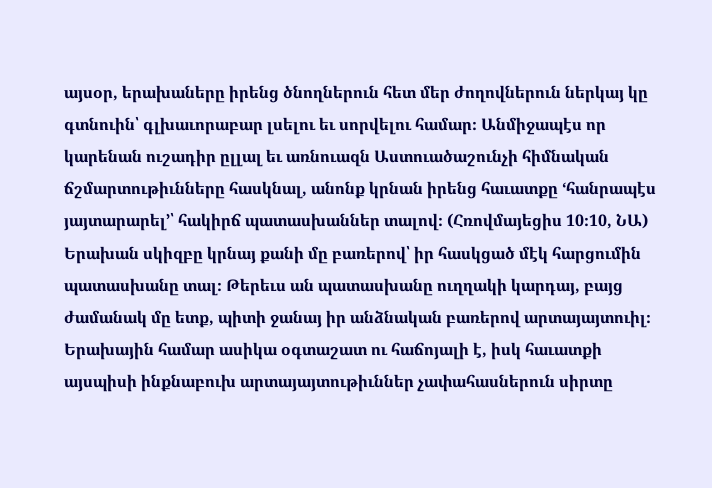այսօր, երախաները իրենց ծնողներուն հետ մեր ժողովներուն ներկայ կը գտնուին՝ գլխաւորաբար լսելու եւ սորվելու համար։ Անմիջապէս որ կարենան ուշադիր ըլլալ եւ առնուազն Աստուածաշունչի հիմնական ճշմարտութիւնները հասկնալ, անոնք կրնան իրենց հաւատքը ‘հանրապէս յայտարարել’՝ հակիրճ պատասխաններ տալով։ (Հռովմայեցիս 10։10, ՆԱ) Երախան սկիզբը կրնայ քանի մը բառերով՝ իր հասկցած մէկ հարցումին պատասխանը տալ։ Թերեւս ան պատասխանը ուղղակի կարդայ, բայց ժամանակ մը ետք, պիտի ջանայ իր անձնական բառերով արտայայտուիլ։ Երախային համար ասիկա օգտաշատ ու հաճոյալի է, իսկ հաւատքի այսպիսի ինքնաբուխ արտայայտութիւններ չափահասներուն սիրտը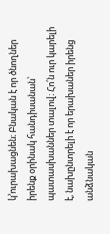կ’ուրախացնեն։ Բնական է որ ծնողներ իրենք օրինակ հանդիսանան՝ պատասխաններ տալով։ Հո՛ն ուր կարելի է, նախընտրելի է որ երախաներ իրենց անձնական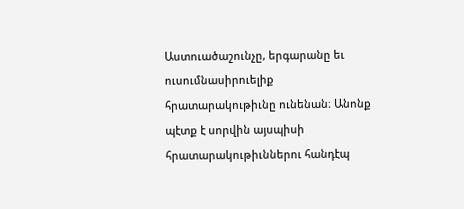Աստուածաշունչը, երգարանը եւ ուսումնասիրուելիք հրատարակութիւնը ունենան։ Անոնք պէտք է սորվին այսպիսի հրատարակութիւններու հանդէպ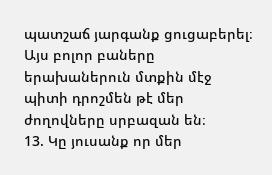պատշաճ յարգանք ցուցաբերել։ Այս բոլոր բաները երախաներուն մտքին մէջ պիտի դրոշմեն թէ մեր ժողովները սրբազան են։
13. Կը յուսանք որ մեր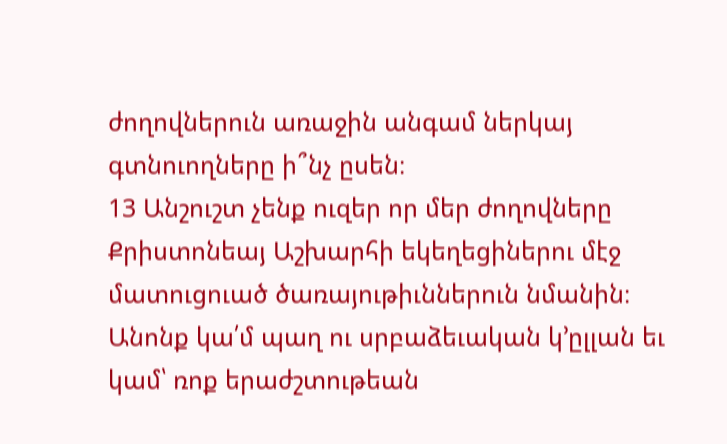ժողովներուն առաջին անգամ ներկայ գտնուողները ի՞նչ ըսեն։
13 Անշուշտ չենք ուզեր որ մեր ժողովները Քրիստոնեայ Աշխարհի եկեղեցիներու մէջ մատուցուած ծառայութիւններուն նմանին։ Անոնք կա՛մ պաղ ու սրբաձեւական կ’ըլլան եւ կամ՝ ռոք երաժշտութեան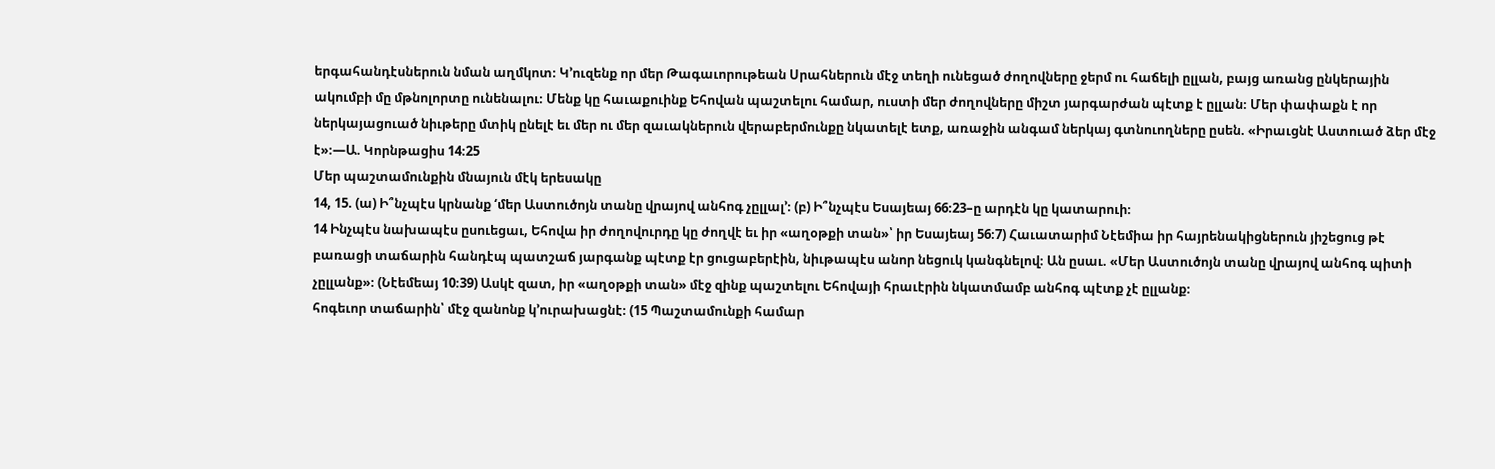երգահանդէսներուն նման աղմկոտ։ Կ’ուզենք որ մեր Թագաւորութեան Սրահներուն մէջ տեղի ունեցած ժողովները ջերմ ու հաճելի ըլլան, բայց առանց ընկերային ակումբի մը մթնոլորտը ունենալու։ Մենք կը հաւաքուինք Եհովան պաշտելու համար, ուստի մեր ժողովները միշտ յարգարժան պէտք է ըլլան։ Մեր փափաքն է որ ներկայացուած նիւթերը մտիկ ընելէ եւ մեր ու մեր զաւակներուն վերաբերմունքը նկատելէ ետք, առաջին անգամ ներկայ գտնուողները ըսեն. «Իրաւցնէ Աստուած ձեր մէջ է»։—Ա. Կորնթացիս 14։25
Մեր պաշտամունքին մնայուն մէկ երեսակը
14, 15. (ա) Ի՞նչպէս կրնանք ‘մեր Աստուծոյն տանը վրայով անհոգ չըլլալ’։ (բ) Ի՞նչպէս Եսայեայ 66։23–ը արդէն կը կատարուի։
14 Ինչպէս նախապէս ըսուեցաւ, Եհովա իր ժողովուրդը կը ժողվէ եւ իր «աղօթքի տան»՝ իր Եսայեայ 56։7) Հաւատարիմ Նէեմիա իր հայրենակիցներուն յիշեցուց թէ բառացի տաճարին հանդէպ պատշաճ յարգանք պէտք էր ցուցաբերէին, նիւթապէս անոր նեցուկ կանգնելով։ Ան ըսաւ. «Մեր Աստուծոյն տանը վրայով անհոգ պիտի չըլլանք»։ (Նէեմեայ 10։39) Ասկէ զատ, իր «աղօթքի տան» մէջ զինք պաշտելու Եհովայի հրաւէրին նկատմամբ անհոգ պէտք չէ ըլլանք։
հոգեւոր տաճարին՝ մէջ զանոնք կ’ուրախացնէ։ (15 Պաշտամունքի համար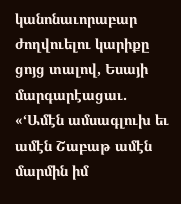կանոնաւորաբար ժողվուելու կարիքը ցոյց տալով, Եսայի մարգարէացաւ. «‘Ամէն ամսագլուխ եւ ամէն Շաբաթ ամէն մարմին իմ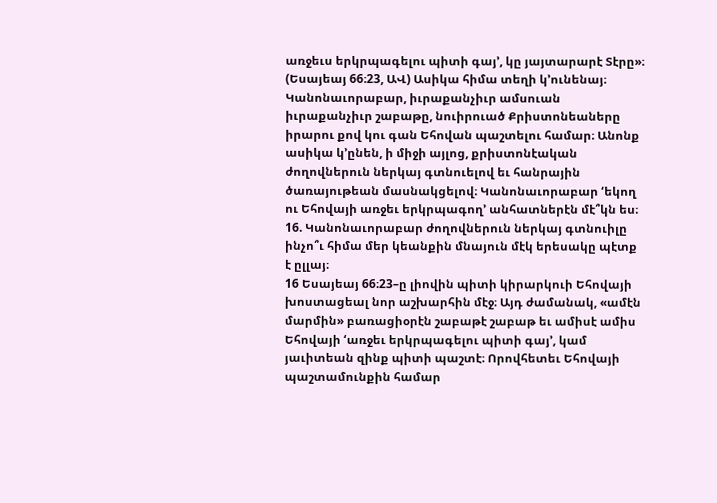առջեւս երկրպագելու պիտի գայ’, կը յայտարարէ Տէրը»։ (Եսայեայ 66։23, ԱՎ) Ասիկա հիմա տեղի կ’ունենայ։ Կանոնաւորաբար, իւրաքանչիւր ամսուան իւրաքանչիւր շաբաթը, նուիրուած Քրիստոնեաները իրարու քով կու գան Եհովան պաշտելու համար։ Անոնք ասիկա կ’ընեն, ի միջի այլոց, քրիստոնէական ժողովներուն ներկայ գտնուելով եւ հանրային ծառայութեան մասնակցելով։ Կանոնաւորաբար ‘եկող ու Եհովայի առջեւ երկրպագող’ անհատներէն մէ՞կն ես։
16. Կանոնաւորաբար ժողովներուն ներկայ գտնուիլը ինչո՞ւ հիմա մեր կեանքին մնայուն մէկ երեսակը պէտք է ըլլայ։
16 Եսայեայ 66։23–ը լիովին պիտի կիրարկուի Եհովայի խոստացեալ նոր աշխարհին մէջ։ Այդ ժամանակ, «ամէն մարմին» բառացիօրէն շաբաթէ շաբաթ եւ ամիսէ ամիս Եհովայի ‘առջեւ երկրպագելու պիտի գայ’, կամ յաւիտեան զինք պիտի պաշտէ։ Որովհետեւ Եհովայի պաշտամունքին համար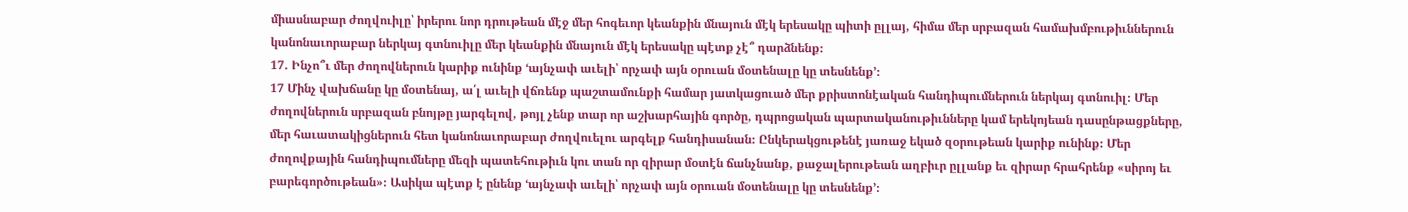միասնաբար ժողվուիլը՝ իրերու նոր դրութեան մէջ մեր հոգեւոր կեանքին մնայուն մէկ երեսակը պիտի ըլլայ, հիմա մեր սրբազան համախմբութիւններուն կանոնաւորաբար ներկայ գտնուիլը մեր կեանքին մնայուն մէկ երեսակը պէտք չէ՞ դարձնենք։
17. Ինչո՞ւ մեր ժողովներուն կարիք ունինք ‘այնչափ աւելի՝ որչափ այն օրուան մօտենալը կը տեսնենք’։
17 Մինչ վախճանը կը մօտենայ, ա՛լ աւելի վճռենք պաշտամունքի համար յատկացուած մեր քրիստոնէական հանդիպումներուն ներկայ գտնուիլ։ Մեր ժողովներուն սրբազան բնոյթը յարգելով, թոյլ չենք տար որ աշխարհային գործը, դպրոցական պարտականութիւնները կամ երեկոյեան դասընթացքները, մեր հաւատակիցներուն հետ կանոնաւորաբար ժողվուելու արգելք հանդիսանան։ Ընկերակցութենէ յառաջ եկած զօրութեան կարիք ունինք։ Մեր ժողովքային հանդիպումները մեզի պատեհութիւն կու տան որ զիրար մօտէն ճանչնանք, քաջալերութեան աղբիւր ըլլանք եւ զիրար հրահրենք «սիրոյ եւ բարեգործութեան»։ Ասիկա պէտք է ընենք ‘այնչափ աւելի՝ որչափ այն օրուան մօտենալը կը տեսնենք’։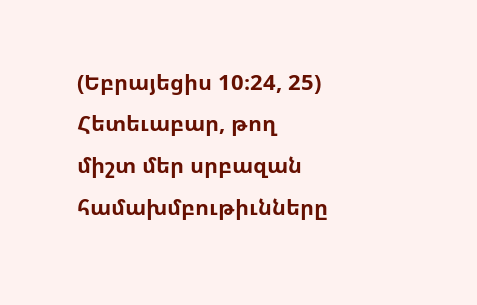(Եբրայեցիս 10։24, 25) Հետեւաբար, թող միշտ մեր սրբազան համախմբութիւնները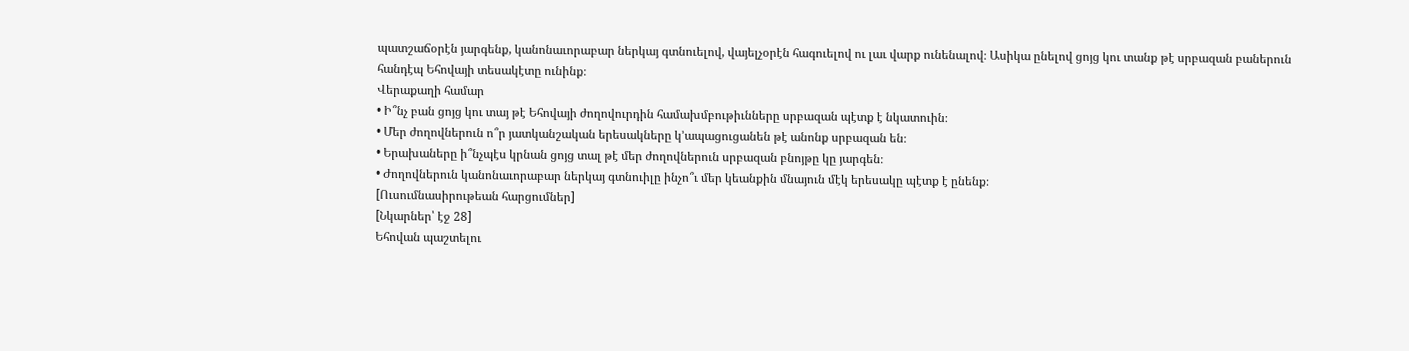պատշաճօրէն յարգենք, կանոնաւորաբար ներկայ գտնուելով, վայելչօրէն հագուելով ու լաւ վարք ունենալով։ Ասիկա ընելով ցոյց կու տանք թէ սրբազան բաներուն հանդէպ Եհովայի տեսակէտը ունինք։
Վերաքաղի համար
• Ի՞նչ բան ցոյց կու տայ թէ Եհովայի ժողովուրդին համախմբութիւնները սրբազան պէտք է նկատուին։
• Մեր ժողովներուն ո՞ր յատկանշական երեսակները կ’ապացուցանեն թէ անոնք սրբազան են։
• Երախաները ի՞նչպէս կրնան ցոյց տալ թէ մեր ժողովներուն սրբազան բնոյթը կը յարգեն։
• Ժողովներուն կանոնաւորաբար ներկայ գտնուիլը ինչո՞ւ մեր կեանքին մնայուն մէկ երեսակը պէտք է ընենք։
[Ուսումնասիրութեան հարցումներ]
[Նկարներ՝ էջ 28]
Եհովան պաշտելու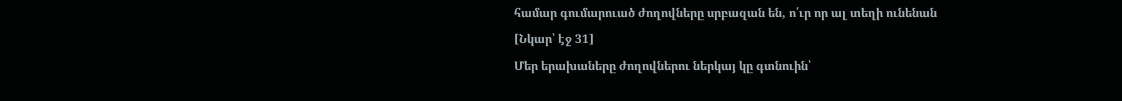համար գումարուած ժողովները սրբազան են, ո՛ւր որ ալ տեղի ունենան
[Նկար՝ էջ 31]
Մեր երախաները ժողովներու ներկայ կը գտնուին՝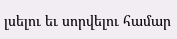լսելու եւ սորվելու համար